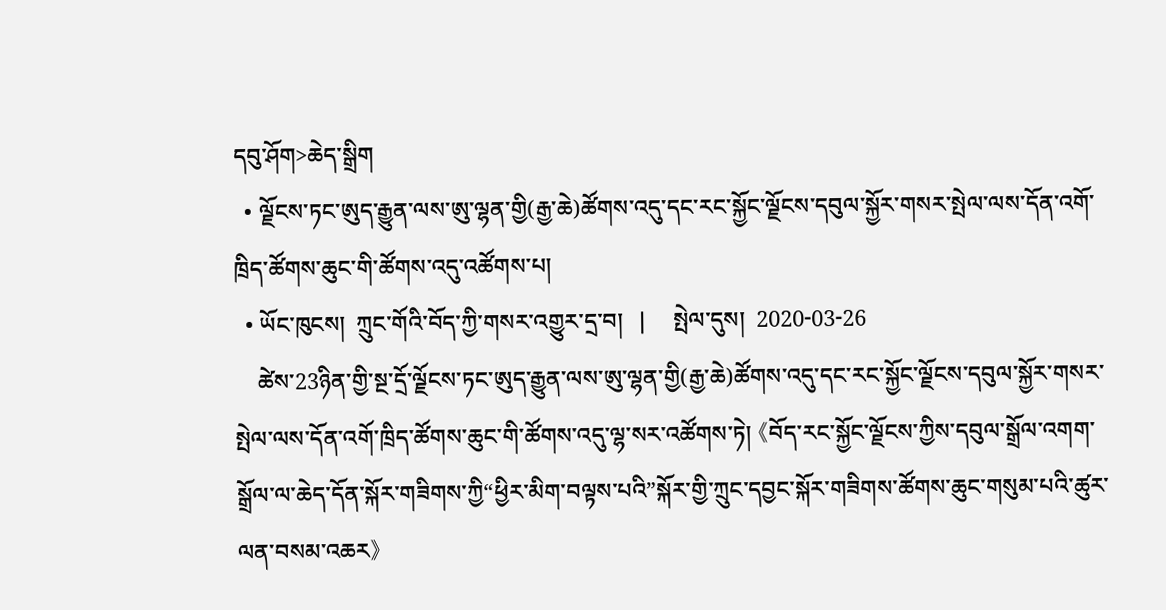དབུ་ཤོག>ཆེད་སྒྲིག
  • ལྗོངས་ཏང་ཨུད་རྒྱུན་ལས་ཨུ་ལྷན་གྱི(རྒྱ་ཆེ)ཚོགས་འདུ་དང་རང་སྐྱོང་ལྗོངས་དབུལ་སྐྱོར་གསར་སྤེལ་ལས་དོན་འགོ་ཁྲིད་ཚོགས་ཆུང་གི་ཚོགས་འདུ་འཚོགས་པ།
  • ཡོང་ཁུངས།  ཀྲུང་གོའི་བོད་ཀྱི་གསར་འགྱུར་དྲ་བ།   |     སྤེལ་དུས།  2020-03-26
    ཚེས་23ཉིན་གྱི་སྔ་དྲོ་ལྗོངས་ཏང་ཨུད་རྒྱུན་ལས་ཨུ་ལྷན་གྱི(རྒྱ་ཆེ)ཚོགས་འདུ་དང་རང་སྐྱོང་ལྗོངས་དབུལ་སྐྱོར་གསར་སྤེལ་ལས་དོན་འགོ་ཁྲིད་ཚོགས་ཆུང་གི་ཚོགས་འདུ་ལྷ་སར་འཚོགས་ཏེ། 《བོད་རང་སྐྱོང་ལྗོངས་ཀྱིས་དབུལ་སྒྲོལ་འགག་སྒྲོལ་ལ་ཆེད་དོན་སྐོར་གཟིགས་ཀྱི“ཕྱིར་མིག་བལྟས་པའི”སྐོར་གྱི་ཀྲུང་དབྱང་སྐོར་གཟིགས་ཚོགས་ཆུང་གསུམ་པའི་ཚུར་ལན་བསམ་འཆར》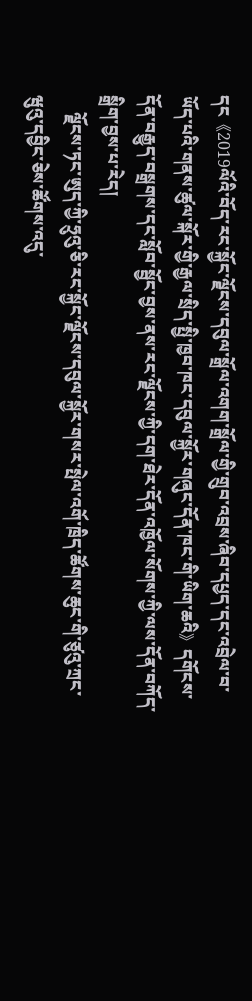དང《2019ལོའི་བོད་རང་སྐྱོང་ལྗོངས་དབུལ་སྒྲོལ་འགག་སྒྲོལ་གྱི་གྲུབ་འབྲས་ཞིབ་དཔྱད་དང་འབྲེལ་བ་ཡོད་པའི་གནས་ཚུལ་སྐོར་གྱི་རྒྱལ་སྲིད་སྤྱི་ཁྱབ་ཁང་དབུལ་སྐྱོར་གཞུང་དོན་ཁང་གི་ཡིག་ཆའི》དགོངས་དོན་བརྒྱུད་བསྒྲགས་དང་སློབ་སྦྱོང་བྱས་ནས་རང་ལྗོངས་ཀྱི་དག་ཐེར་དོན་འཁྱོལ་སོགས་ཀྱི་ལས་དོན་བཀོད་སྒྲིག་བྱས་པ་རེད།
    ལྗོངས་ཏང་ཨུད་ཀྱི་ཧྲུའུ་ཅི་རང་སྐྱོང་ལྗོངས་དབུལ་སྐྱོར་གསར་སྤེལ་འགོ་ཁྲིད་ཚོགས་ཆུང་གི་ཙུའུ་ཀྲང་ཝུའུ་དབྱིང་ཅེས་ཚོགས་འདུ་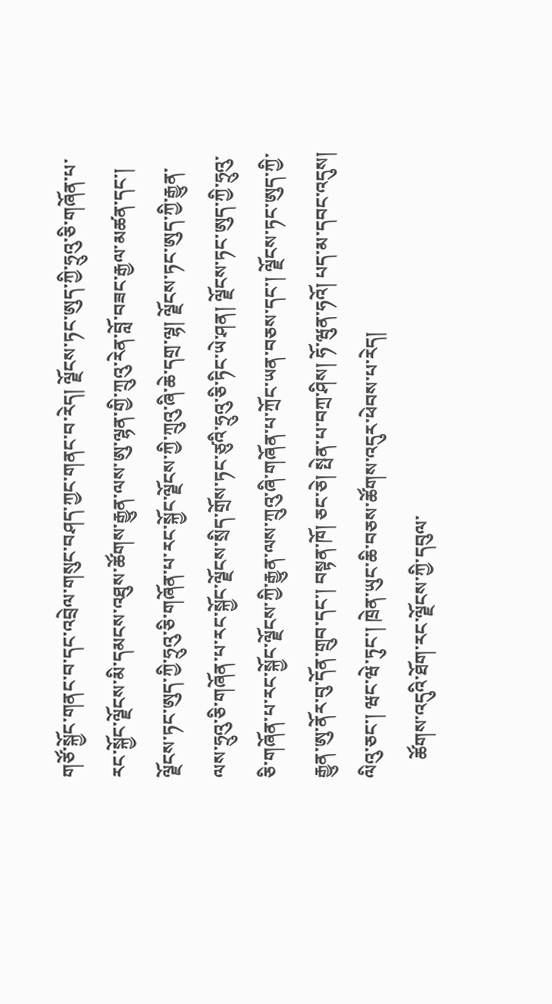གཙོ་སྐྱོང་གནང་བ་དང་འབྲེལ་གསུང་བཤད་ཀྱང་གནང་བ་རེད། ལྗོངས་ཏང་ཨུད་ཀྱི་ཧྲུའུ་ཅི་གཞོན་པ་རང་སྐྱོང་ལྗོངས་མི་དམངས་འཐུས་ཚོགས་རྒྱུན་ལས་ཨུ་ལྷན་གྱི་ཀྲུའུ་རེན་བློ་བཟང་རྒྱལ་མཚན་དང་། ལྗོངས་ཏང་ཨུད་ཀྱི་ཧྲུའུ་ཅི་གཞོན་པ་རང་སྐྱོང་ལྗོངས་ཀྱི་ཀྲུའུ་ཞི་ཆེ་དགྲ་ལྷ། ལྗོངས་ཏང་ཨུད་ཀྱི་རྒྱུན་ལས་ཧྲུའུ་ཅི་གཞོན་པ་རང་སྐྱོང་ལྗོངས་སྲིད་གྲོས་ཏང་ཙུའི་ཧྲུའུ་ཅི་ཏིང་ཡེ་ཤན། ལྗོངས་ཏང་ཨུད་ཀྱི་ཧྲུའུ་ཅི་གཞོན་པ་རང་སྐྱོང་ལྗོངས་ཀྱི་རྒྱུན་ལས་ཀྲུའུ་ཞི་གཞོན་པ་ཀྲོང་ཡན་བཅས་དང་། ལྗོངས་ཏང་ཨུད་ཀྱི་རྒྱུན་ཨུ་ནོར་བུ་དོན་གྲུབ་དང་། བསྟན་ཁོ། ཅང་ཅེ། སྤེན་པ་བཀྲ་ཤིས། ཧོ་ཝུན་ཧའོ། པད་མ་དབང་འདུས། ལིའུ་ཅང་། ཝང་ཝེ་ཏུང་། ཁྲེན་ཡུང་ཆི་བཅས་ཚོགས་འདུར་ཕེབས་པ་རེད།
    ཚོགས་འདུའི་ཐོག་རང་ལྗོངས་ཀྱི་དབུལ་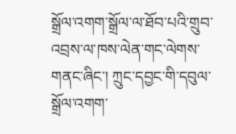སྒྲོལ་འགག་སྒྲོལ་ལ་ཐོབ་པའི་གྲུབ་འབྲས་ལ་ཁས་ལེན་གང་ལེགས་གནང་ཞིང་། ཀྲུང་དབྱང་གི་དབུལ་སྒྲོལ་འགག་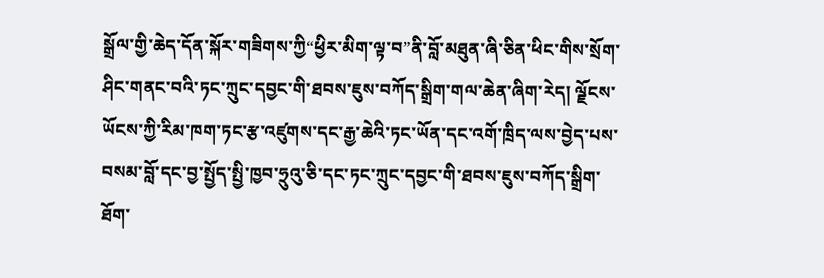སྒྲོལ་གྱི་ཆེད་དོན་སྐོར་གཟིགས་ཀྱི“ཕྱིར་མིག་ལྟ་བ”ནི་བློ་མཐུན་ཞི་ཅིན་ཕིང་གིས་སྲོག་ཤིང་གནང་བའི་ཏང་ཀྲུང་དབྱང་གི་ཐབས་ཇུས་བཀོད་སྒྲིག་གལ་ཆེན་ཞིག་རེད། ལྗོངས་ཡོངས་ཀྱི་རིམ་ཁག་ཏང་རྩ་འཛུགས་དང་རྒྱ་ཆེའི་ཏང་ཡོན་དང་འགོ་ཁྲིད་ལས་བྱེད་པས་བསམ་བློ་དང་བྱ་སྤྱོད་སྤྱི་ཁྱབ་ཧྲུའུ་ཅི་དང་ཏང་ཀྲུང་དབྱང་གི་ཐབས་ཇུས་བཀོད་སྒྲིག་ཐོག་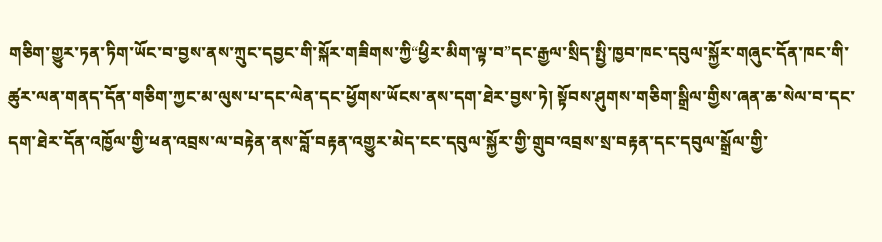གཅིག་གྱུར་ཏན་ཏིག་ཡོང་བ་བྱས་ནས་ཀྲུང་དབྱང་གི་སྐོར་གཟིགས་ཀྱི“ཕྱིར་མིག་ལྟ་བ”དང་རྒྱལ་སྲིད་སྤྱི་ཁྱབ་ཁང་དབུལ་སྐྱོར་གཞུང་དོན་ཁང་གི་ཚུར་ལན་གནད་དོན་གཅིག་ཀྱང་མ་ལུས་པ་དང་ལེན་དང་ཕྱོགས་ཡོངས་ནས་དག་ཐེར་བྱས་ཏེ། སྟོབས་ཤུགས་གཅིག་སྒྲིལ་གྱིས་ཞན་ཆ་སེལ་བ་དང་དག་ཐེར་དོན་འཁྱོལ་གྱི་ཕན་འབྲས་ལ་བརྟེན་ནས་བློ་བརྟན་འགྱུར་མེད་ངང་དབུལ་སྐྱོར་གྱི་གྲུབ་འབྲས་སྲ་བརྟན་དང་དབུལ་སྒྲོལ་གྱི་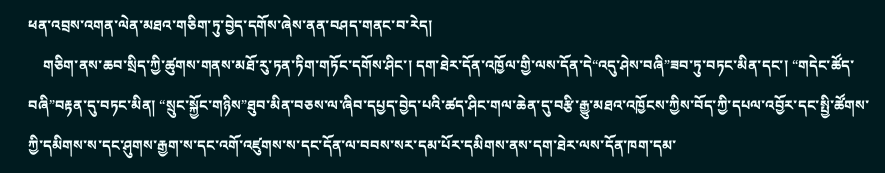ཕན་འབྲས་འགན་ལེན་མཐའ་གཅིག་ཏུ་བྱེད་དགོས་ཞེས་ནན་བཤད་གནང་བ་རེད།
    གཅིག་ནས་ཆབ་སྲིད་ཀྱི་ཚུགས་གནས་མཐོ་རུ་ཏན་ཏིག་གཏོང་དགོས་ཤིང་། དག་ཐེར་དོན་འཁྱོལ་གྱི་ལས་དོན་དེ“འདུ་ཤེས་བཞི”ཟབ་ཏུ་བཏང་མིན་དང་། “གདེང་ཚོད་བཞི”བརྟན་དུ་བཏང་མིན། “སྲུང་སྐྱོང་གཉིས”ཐུབ་མིན་བཅས་ལ་ཞིབ་དཔྱད་བྱེད་པའི་ཚད་ཤིང་གལ་ཆེན་དུ་བརྩི་རྒྱུ་མཐའ་འཁྱོངས་ཀྱིས་བོད་ཀྱི་དཔལ་འབྱོར་དང་སྤྱི་ཚོགས་ཀྱི་དམིགས་ས་དང་ཤུགས་རྒྱག་ས་དང་འགོ་འཛུགས་ས་དང་དོན་ལ་བབས་སར་དམ་པོར་དམིགས་ནས་དག་ཐེར་ལས་དོན་ཁག་དམ་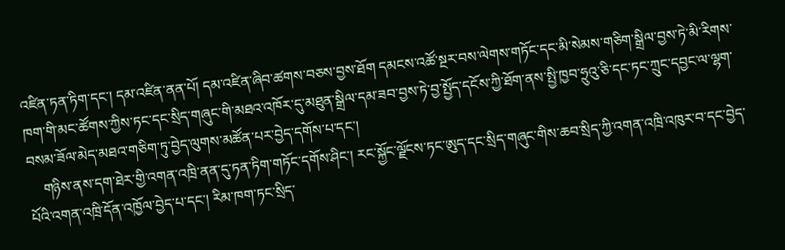འཛིན་ཏན་ཏིག་དང་། དམ་འཛིན་ནན་པོ། དམ་འཛིན་ཞིབ་ཚགས་བཅས་བྱས་ཐོག དམངས་འཚོ་སྔར་བས་ལེགས་གཏོང་དང་མི་སེམས་གཅིག་སྒྲིལ་བྱས་ཏེ་མི་རིགས་ཁག་གི་མང་ཚོགས་ཀྱིས་ཏང་དང་སྲིད་གཞུང་གི་མཐའ་འཁོར་དུ་མཐུན་སྒྲིལ་དམ་ཟབ་བྱས་ཏེ་བྱ་སྤྱོད་དངོས་ཀྱི་ཐོག་ནས་སྤྱི་ཁྱབ་ཧྲུའུ་ཅི་དང་ཏང་ཀྲུང་དབྱང་ལ་ལྷག་བསམ་ཟོལ་མེད་མཐའ་གཅིག་ཏུ་བྱེད་ལུགས་མཚོན་པར་བྱེད་དགོས་པ་དང་།
    གཉིས་ནས་དག་ཐེར་གྱི་འགན་འཁྲི་ནན་དུ་ཏན་ཏིག་གཏོང་དགོས་ཤིང་། རང་སྐྱོང་ལྗོངས་ཏང་ཨུད་དང་སྲིད་གཞུང་གིས་ཆབ་སྲིད་ཀྱི་འགན་འཁྲི་འཁུར་བ་དང་བྱེད་པོའི་འགན་འཁྲི་དོན་འཁྱོལ་བྱེད་པ་དང་། རིམ་ཁག་ཏང་སྲིད་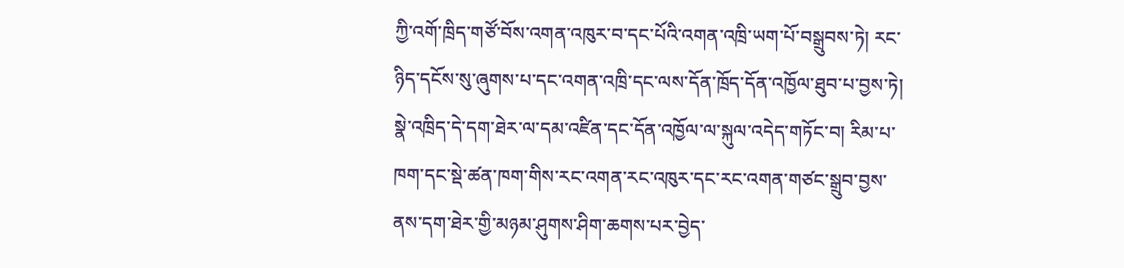ཀྱི་འགོ་ཁྲིད་གཙོ་བོས་འགན་འཁུར་བ་དང་པོའི་འགན་འཁྲི་ཡག་པོ་བསྒྲུབས་ཏེ། རང་ཉིད་དངོས་སུ་ཞུགས་པ་དང་འགན་འཁྲི་དང་ལས་དོན་ཁྲོད་དོན་འཁྱོལ་ཐུབ་པ་བྱས་ཏེ། སྣེ་འཁྲིད་དེ་དག་ཐེར་ལ་དམ་འཛིན་དང་དོན་འཁྱོལ་ལ་སྐུལ་འདེད་གཏོང་བ། རིམ་པ་ཁག་དང་སྡེ་ཚན་ཁག་གིས་རང་འགན་རང་འཁུར་དང་རང་འགན་གཙང་སྒྲུབ་བྱས་ནས་དག་ཐེར་གྱི་མཉམ་ཤུགས་ཤིག་ཆགས་པར་བྱེད་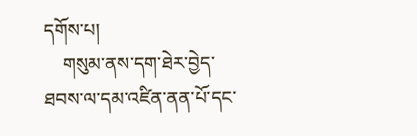དགོས་པ།
    གསུམ་ནས་དག་ཐེར་བྱེད་ཐབས་ལ་དམ་འཛིན་ནན་པོ་དང་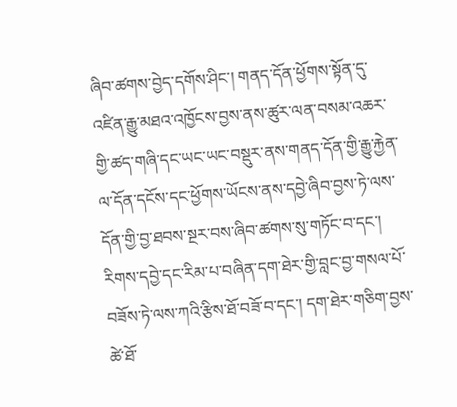ཞིབ་ཚགས་བྱེད་དགོས་ཤིང་། གནད་དོན་ཕྱོགས་སྟོན་དུ་འཛིན་རྒྱུ་མཐའ་འཁྱོངས་བྱས་ནས་ཚུར་ལན་བསམ་འཆར་གྱི་ཚད་གཞི་དང་ཡང་ཡང་བསྡུར་ནས་གནད་དོན་གྱི་རྒྱུ་རྐྱེན་ལ་དོན་དངོས་དང་ཕྱོགས་ཡོངས་ནས་དབྱེ་ཞིབ་བྱས་ཏེ་ལས་དོན་གྱི་བྱ་ཐབས་སྔར་བས་ཞིབ་ཚགས་སུ་གཏོང་བ་དང་། རིགས་དབྱེ་དང་རིམ་པ་བཞིན་དག་ཐེར་གྱི་བླང་བྱ་གསལ་པོ་བཟོས་ཏེ་ལས་ཀའི་རྩིས་ཐོ་བཟོ་བ་དང་། དག་ཐེར་གཅིག་བྱས་ཚེ་ཐོ་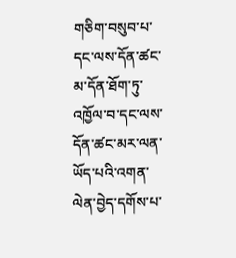གཅིག་བསུབ་པ་དང་ལས་དོན་ཚང་མ་དོན་ཐོག་ཏུ་འཁྱོལ་བ་དང་ལས་དོན་ཚང་མར་ལན་ཡོད་པའི་འགན་ལེན་བྱེད་དགོས་པ་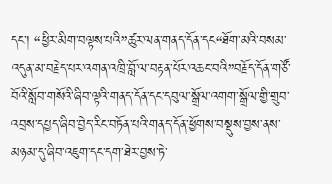དང་། “ཕྱིར་མིག་བལྟས་པའི”ཚུར་ལན་གནད་དོན་དང“ཐོག་མའི་བསམ་འདུན་མ་བརྗེད་པར་འགན་འཁྲི་བློ་ལ་བརྟན་པོར་འཆང་བའི”བརྗོད་དོན་གཙོ་བོའི་སློབ་གསོའི་ཞིབ་ལྟའི་གནད་དོན་དང་དབུལ་སྒྲོལ་འགག་སྒྲོལ་གྱི་གྲུབ་འབྲས་དཔྱད་ཞིབ་བྱེད་རིང་བཏོན་པའི་གནད་དོན་ཕྱོགས་བསྡུས་བྱས་ནས་མཉམ་དུ་ཞིབ་འཇུག་དང་དག་ཐེར་བྱས་ཏེ་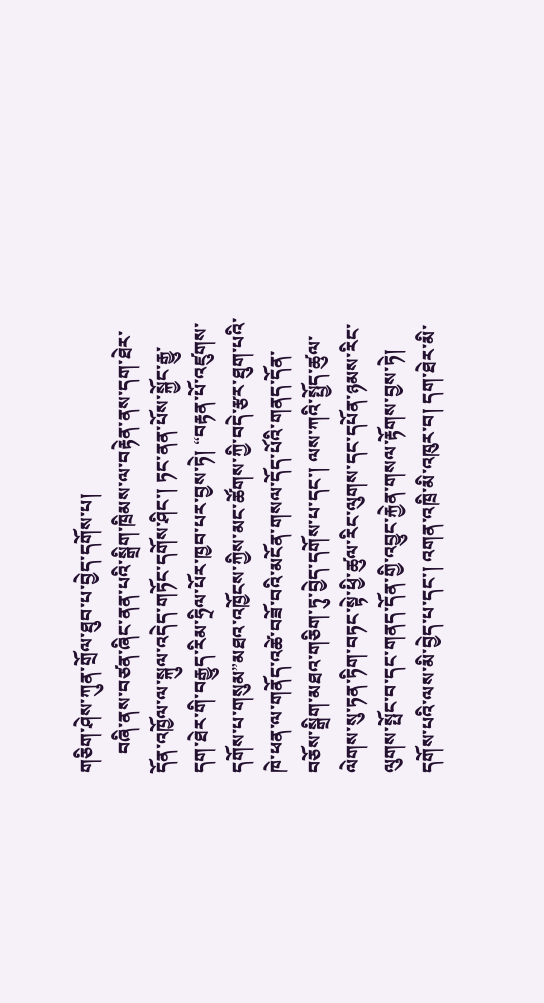གཅིག་ཤེས་ཀུན་གྲོལ་ཐུབ་པ་བྱེད་དགོས་པ།
    བཞི་ནས་བཙན་ཞིང་ནན་པའི་སྒྲིག་ཁྲིམས་ལ་བརྟེན་ནས་དག་ཐེར་དོན་འཁྱོལ་ལ་སྐུལ་འདེད་གཏོང་དགོས་ཤིང་། ཏང་ནན་པོས་སྐྱོང་རྒྱུ་དག་ཐེར་གི་བརྒྱུད་རིམ་ཧྲིལ་པོར་ཁྱབ་པར་བྱས་ཏེ། “བརྟན་པོ་འཛུགས་དགོས་པ་གསུམ”མཐའ་འཁྱོངས་ཀྱིས་མང་ཚོགས་ཀྱི་བདེ་རྩར་ཐུག་པའི་ཁེ་ཕན་ལ་གནོད་འཚེ་བཟོ་བའི་མངོན་གསལ་དོད་པོའི་གནད་དོན་བཅོས་སྒྲིག་མཐའ་གཅིག་ཏུ་བྱེད་དགོས་པ་དང་། ལས་ཀའི་སྤྱོད་ཚུལ་ལེགས་སུ་ཏན་ཏིག་བཏང་སྟེ་ཕྱི་ཚུལ་རིང་ལུགས་དང་དཔོན་ཉམས་རིང་ལུགས་སྤོང་བ་དང་གནད་དོན་གྱི་འབྱུང་རྐྱེན་གསལ་རྟོགས་བྱས་ཏེ། དགོས་པའི་ལས་མི་བྱེད་པ་དང་། འགན་འཁྲི་མི་འཁུར་བ། དག་ཐེར་མི་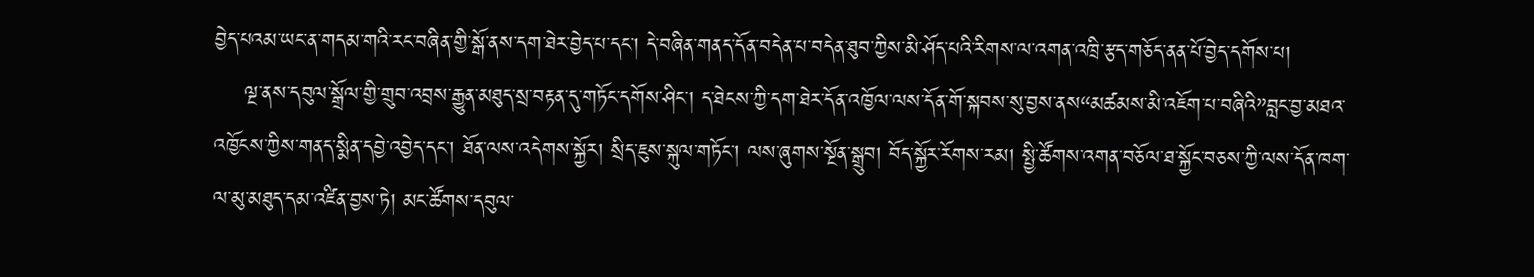བྱེད་པའམ་ཡང་ན་གདམ་གའི་རང་བཞིན་གྱི་སྒོ་ནས་དག་ཐེར་བྱེད་པ་དང་། དེ་བཞིན་གནད་དོན་བདེན་པ་བདེན་ཐུབ་ཀྱིས་མི་ཤོད་པའི་རིགས་ལ་འགན་འཁྲི་རྩད་གཅོད་ནན་པོ་བྱེད་དགོས་པ།
    ལྔ་ནས་དབུལ་སྒྲོལ་གྱི་གྲུབ་འབྲས་རྒྱུན་མཐུད་སྲ་བརྟན་དུ་གཏོང་དགོས་ཤིང་། ད་ཐེངས་ཀྱི་དག་ཐེར་དོན་འཁྱོལ་ལས་དོན་གོ་སྐབས་སུ་བྱས་ནས“མཚམས་མི་འཇོག་པ་བཞིའི”བླང་བྱ་མཐའ་འཁྱོངས་ཀྱིས་གནད་སྨིན་དབྱེ་འབྱེད་དང་། ཐོན་ལས་འདེགས་སྐྱོར། སྲིད་ཇུས་སྐུལ་གཏོང་། ལས་ཞུགས་སྔོན་སྒྲུབ། བོད་སྐྱོར་རོགས་རམ། སྤྱི་ཚོགས་འགན་བཅོལ་ཐ་སྐྱོང་བཅས་ཀྱི་ལས་དོན་ཁག་ལ་མུ་མཐུད་དམ་འཛིན་བྱས་ཏེ། མང་ཚོགས་དབུལ་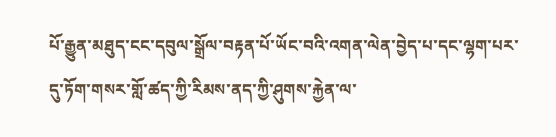པོ་རྒྱུན་མཐུད་ངང་དབུལ་སྒྲོལ་བརྟན་པོ་ཡོང་བའི་འགན་ལེན་བྱེད་པ་དང་ལྷག་པར་དུ་ཏོག་གསར་གློ་ཚད་ཀྱི་རིམས་ནད་ཀྱི་ཤུགས་རྐྱེན་ལ་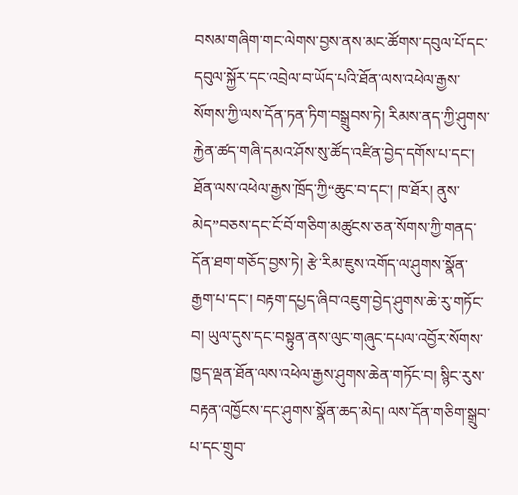བསམ་གཞིག་གང་ལེགས་བྱས་ནས་མང་ཚོགས་དབུལ་པོ་དང་དབུལ་སྐྱོར་དང་འབྲེལ་བ་ཡོད་པའི་ཐོན་ལས་འཕེལ་རྒྱས་སོགས་ཀྱི་ལས་དོན་ཏན་ཏིག་བསྒྲུབས་ཏེ། རིམས་ནད་ཀྱི་ཤུགས་རྐྱེན་ཚད་གཞི་དམའ་ཤོས་སུ་ཚོད་འཛིན་བྱེད་དགོས་པ་དང་། ཐོན་ལས་འཕེལ་རྒྱས་ཁྲོད་ཀྱི“ཆུང་བ་དང་། ཁ་ཐོར། ནུས་མེད”བཅས་དང་ངོ་བོ་གཅིག་མཚུངས་ཅན་སོགས་ཀྱི་གནད་དོན་ཐག་གཅོད་བྱས་ཏེ། རྩེ་རིམ་ཇུས་འགོད་ལ་ཤུགས་སྣོན་རྒྱག་པ་དང་། བརྟག་དཔྱད་ཞིབ་འཇུག་བྱེད་ཤུགས་ཆེ་རུ་གཏོང་བ། ཡུལ་དུས་དང་བསྟུན་ནས་ལུང་གཞུང་དཔལ་འབྱོར་སོགས་ཁྱད་ལྡན་ཐོན་ལས་འཕེལ་རྒྱས་ཤུགས་ཆེན་གཏོང་བ། སྙིང་རུས་བརྟན་འཁྱོངས་དང་ཤུགས་སྣོན་ཆད་མེད། ལས་དོན་གཅིག་སྒྲུབ་པ་དང་གྲུབ་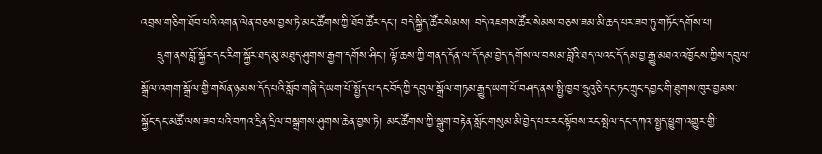འབྲས་གཅིག་ཐོབ་པའི་འགན་ལེན་བཅས་བྱས་ཏེ་མང་ཚོགས་ཀྱི་ཐོབ་ཚོར་དང་། བདེ་སྐྱིད་ཚོར་སེམས། བདེ་འཇགས་ཚོར་སེམས་བཅས་ཟམ་མི་ཆད་པར་ཟབ་ཏུ་གཏོང་དགོས་པ།
    དྲུག་ནས་བློ་སྐྱོར་དང་རིག་སྐྱོར་ཐད་མུ་མཐུད་ཤུགས་རྒྱག་དགོས་ཤིང་། ལྟོ་ཆས་ཀྱི་གནད་དོན་ལ་དོ་དམ་བྱེད་དགོས་ལ་བསམ་བློའི་ཐད་ལའང་དོ་དམ་བྱ་རྒྱུ་མཐའ་འཁྱོངས་ཀྱིས་དབུལ་སྒྲོལ་འགག་སྒྲོལ་གྱི་གསོན་ཉམས་དོད་པའི་སློབ་གཞི་དེ་ཡག་པོ་སྤྱོད་པ་དང་བོད་ཀྱི་དབུལ་སྒྲོལ་གཏམ་རྒྱུད་ཡག་པོ་བཤད་ནས་སྤྱི་ཁྱབ་ཧྲུའུ་ཅི་དང་ཏང་ཀྲུང་དབྱང་གི་ཐུགས་ཁུར་བྱམས་སྐྱོང་དང་མཚོ་ལས་ཟབ་པའི་བཀའ་དྲིན་དྲིལ་བསྒྲགས་ཤུགས་ཆེན་བྱས་ཏེ། མང་ཚོགས་ཀྱི་སྒུག་བརྟེན་སློང་གསུམ་མི་བྱེད་པར་རང་སྟོབས་རང་སྤེལ་དང་དཀའ་སྤྱད་ཕྱུག་འགྱུར་གྱི་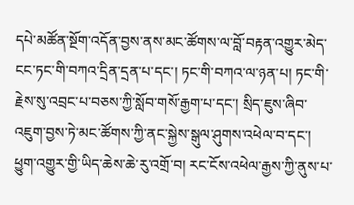དཔེ་མཚོན་སྔོག་འདོན་བྱས་ནས་མང་ཚོགས་ལ་བློ་བརྟན་འགྱུར་མེད་ངང་ཏང་གི་བཀའ་དྲིན་དྲན་པ་དང་། ཏང་གི་བཀའ་ལ་ཉན་པ། ཏང་གི་རྗེས་སུ་འབྲང་པ་བཅས་ཀྱི་སློབ་གསོ་རྒྱག་པ་དང་། སྲིད་ཇུས་ཞིབ་འཇུག་བྱས་ཏེ་མང་ཚོགས་ཀྱི་ནང་སྐྱེས་སྒུལ་ཤུགས་འཕེལ་བ་དང་། ཕྱུག་འགྱུར་གྱི་ཡིད་ཆེས་ཆེ་རུ་འགྲོ་བ། རང་ངོས་འཕེལ་རྒྱས་ཀྱི་ནུས་པ་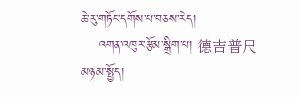ཆེ་རུ་གཏོང་དགོས་པ་བཅས་རེད།
    འགན་འཁུར་རྩོམ་སྒྲིག་པ། 德吉普尺
མཉམ་སྤྱོད།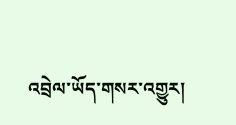འབྲེལ་ཡོད་གསར་འགྱུར།